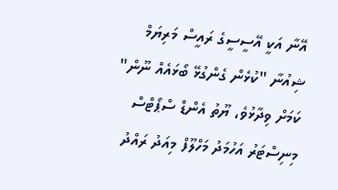އޭނާ އަކީ އޭސީސީގެ ރައީސް މަރިޔަމް ޝިއުނާ "ކުޅެން ގެންގުޅޭ ބޯޅައެއް ނޫން" ކަމަށް ވިދާޅުވެ، ޔޫތު އެންޑް ސްޕޯޓްސް މިނިސްޓަރު އަހުމަދު މަހްލޫފް މިއަދު ރައްދު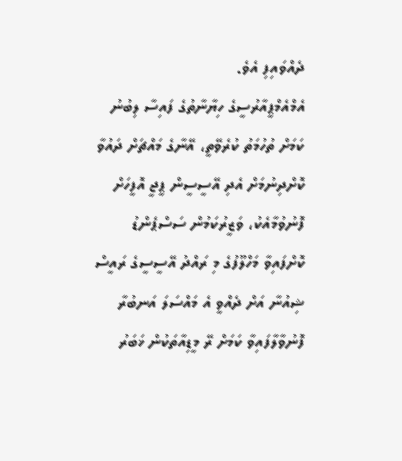ދެއްވައިފި އެވެ.
އެމްއެމްޕީއާރުސީގެ ހިޔާނާތުގެ ފައިސާ ލިބުނު ކަމަށް ތުހުމަތު ކުރެވޭތީ، އޭނާގެ މައްޗަށް ދައުވާ ކޮށްދިނުމަށް އެދި އޭސީސީން ޕީޖީ އޮފީހަށް ފޮނުވުމާއެކު، ވަޒީރުކަމުން ސަސްޕެންޑު ކޮށްފައިވާ މަހްލޫފުގެ މި ރައްދު އޭސީސީގެ ރައީސް ޝިއުނާ އަށް ދެއްވީ އެ މައްސަލަ އަނބުރާ ފޮނުވާލާފައިވާ ކަމަށް ރޭ މީޑިއާތަކުން ޚަބަރު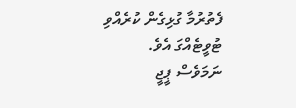ފެތުރުމާ ގުޅިގެން ކުރެއްވި ޓުވީޓެއްގަ އެވެ.
ނަމަވެސް ޕީޖީ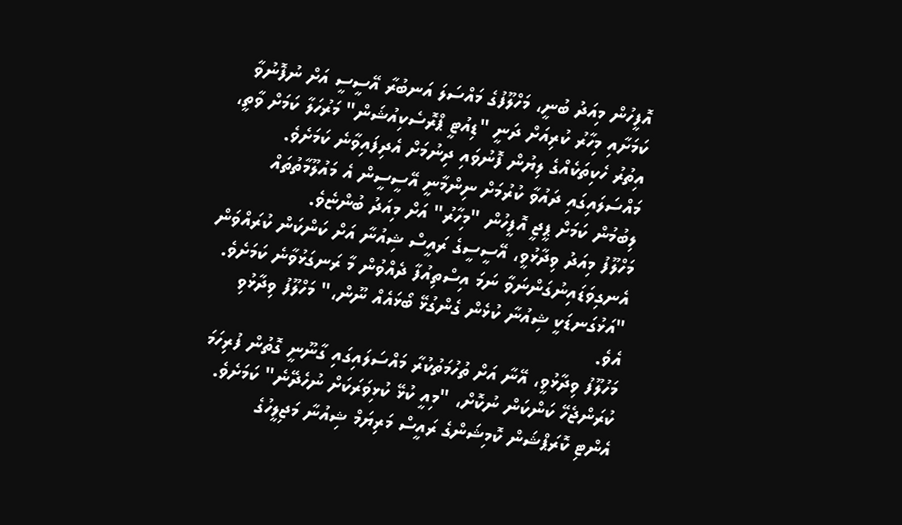އޮފީހުން މިއަދު ބުނީ، މަހްލޫފުގެ މައްސަލަ އަނބުރާ އޭސީސީ އަށް ނުފޮނުވާ ކަމަށާއި މިހާރު ކުރިއަށް ދަނީ "ޑިއުޓީ ޕްރޮސެކިއުޝަން" މަރުހަލާ ކަމަށް ވާތީ، އިތުރު ހެކިތަކެއްގެ ލިޔުން ފޮނުވައި ދިނުމަށް އެދިފައިވާނެ ކަމަށެވެ. މައްސަލައިގައި ދައުވާ ކުރުމަށް ނިންމާނީ އޭސީސީން އެ މައުލޫމާތުތައް ލިބުމުން ކަމަށް ޕީޖީ އޮފީހުން "މިހާރު" އަށް މިއަދު ބުންޏެވެ.
މަހްލޫފު މިއަދު ވިދާޅުވީ، އޭސީސީގެ ރައީސް ޝިއުނާ އަށް ކަންކަން ކުރައްވަން އެނގިވަޑައިނުގަންނަވާ ނަމަ އިސްތިއުފާ ދެއްވުން މާ ރަނގަޅުވާނެ ކަމަށެވެ.
"އަޅުގަނޑަކީ ޝިއުނާ ކުޅެން ގެންގުޅޭ ބޯޅައެއް ނޫން،" މަހްލޫފު ވިދާޅުވި އެވެ.
މަހުލޫފު ވިދާޅުވީ، އޭނާ އަށް ތުހުމަތުކުރާ މައްސަލައިގައި ގާނޫނީ ގޮތުން ފުރިހަމަ ކުރަންޖެހޭ ކަންކަން ނުކޮށް، "މިއީ ކުޅޭ ކުޅިވަރަކަށް ނުހެދޭނެ" ކަމަށެވެ.
އެންޓި ކޮރަޕްޝަން ކޮމިޝަންގެ ރައީސް މަރިޔަމް ޝިއުނާ މަޖިލީހުގެ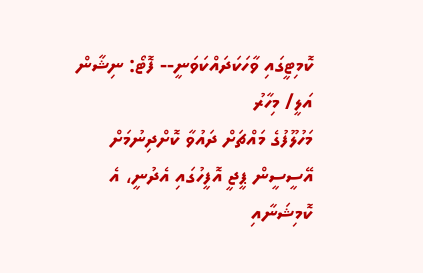ކޮމިޓީގައި ވާހަކަދައްކަވަނީ-- ފޮޓޯ: ނިޝާން އަލީ/ މިހާރު
މަހުލޫފުގެ މައްޗަށް ދައުވާ ކޮށްދިނުމަށް އޭސީސީން ޕީޖީ އޮފީހުގައި އެދުނީ، އެ ކޮމިޝަނާއި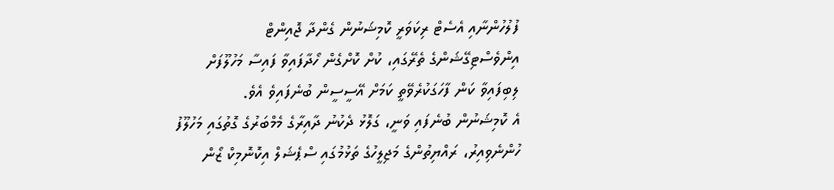ފުލުހުންނާއި އެސެޓް ރިކަވަރީ ކޮމިޝަނުން ގެންދާ ޖޮއިންޓް އިންވެސްޓިގޭޝަންގެ ތެރޭގައި، ކުށް ކޮށްގެން ހޯދާފައިވާ ފައިސާ މަހުލޫފަށް ލިބިފައިވާ ކަން ފާހަގަކުރެވޭތީ ކަމަށް އޭސީސީން ބުނެފައިވެ އެވެ.
އެ ކޮމިޝަނުން ބުނެފައި ވަނީ، ގަލޮޅު ދެކުނު ދާއިރާގެ މެމްބަރުގެ ގޮތުގައި މަހުލޫފު ހުންނެވިއިރު، ރައްޔިތުންގެ މަޖިލީހުގެ ތަޅުމުގައި ސްޕެޝަލް އިކޮނޮމިކް ޒޯން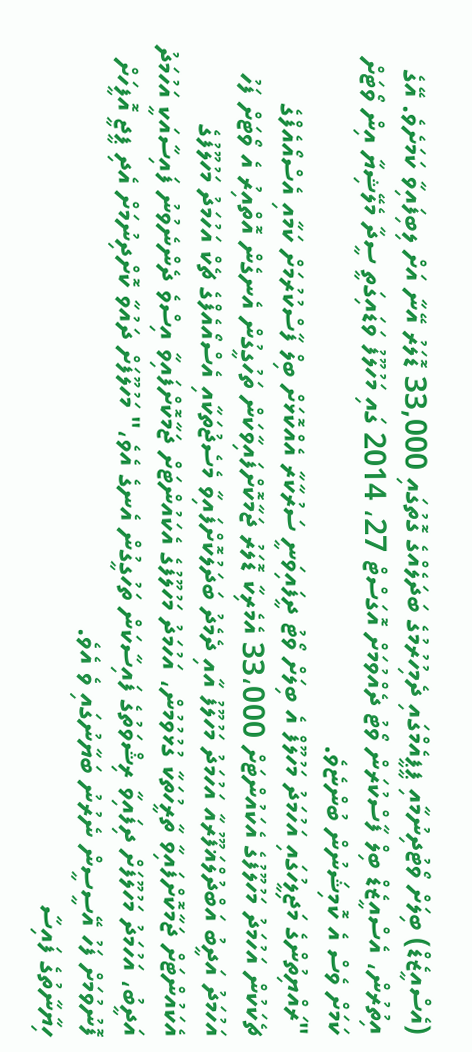(އެސްއީޒެޑް) ބިލަށް ވޯޓުދިނުމާއި ޕީޕީއެމްގައި ދެމިހުރުމުގެ ބަދަލެއްގެ ގޮތުގައި 33,000 ޑޮލަރު އޭނާ އަށް ލިބިފައިވާ ކަމަށެވެ. އޭގެ އިތުރުން، އެސްއީޒެޑް ބިލް ފާސްކުރަން ވޯޓު ދެއްވުމަށް އޮގަސްޓް 27، 2014 ގައި މަހުލޫފު ވަޑައިގަތީ ސީދާ މެލޭޝިޔާ އިން ވޯޓަށް ކަމަށް ވެސް އެ ކޮމިޝަނުން ބުންޏެވެ.
"ރައްޔިތުންގެ މަޖިލީހުގައި އަހުމަދު މަހުލޫފް އެ ބިލަށް ވޯޓު ދީފައިވަނީ ސަރުކާރާ އެއްކޮޅަށް ބިލް ފާސްކުރުމަށް ކަމާއި އެސްއޯއެފްގެ ޗެކަކުން އަހުމަދު މަހުލޫފުގެ އެކައުންޓަށް 33،000 އެމެރިކާ ޑޮލަރު ޖަމާކޮށްފައިވާކަން ތަހުގީގުން އެނގެން އޮތްއިރު އެ ވޯޓަށް ފަހު އަހުމަދު އަދީބު އަބްދުލްޣަފޫރުއާ އަހުމަދު މަހުލޫފު އާއި ދެމެދު ބަދަލުކޮށްފައިވާ މެސެޖުތަކާއި އެސްއޯއެފްގެ ޗެކް އަހުމަދު މަހުލޫފުގެ އެކައުންޓަށް ޖަމާކޮށްފައިވާ ތާރީހުތަކާ ގުޅުވުމުން، އަހުމަދު މަހުލޫފުގެ އެކައުންޓަށް ޖަމާކޮށްފައިވާ އިސްވެ ދެންނެވުނު ފައިސާއަކީ އަހުމަދު އަދީބު، އަހުމަދު މަހުލޫފަށް ދިފައިވާ ރިޝްވަތުގެ ފައިސާކަން ތަހުގީގުން އެނގެ އެވެ،" މަހުލޫފަށް ދައުވާ ކޮށްދިނުމަށް އެދި ޕީޖީ އޮފީހަށް ފޮނުވުމަށް ފަހު އޭސީސީން ނެރުނު ބަޔާނުގައި ވެ އެވެ.
ހިޔާނާތުގެ ފައިސާ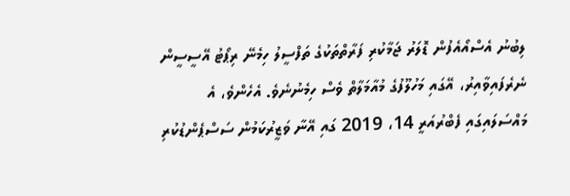ލިބުނު އެސްއޯއެފުން ޑޮލަރު ޖަމާކުރި ފަރާތްތަކުގެ ތަފްސީލު ހިމެނޭ ރިޕޯޓު އޭސީސީން ނެރެފައިވާއިރު، އޭގައި މަހުލޫފުގެ މުއާމަލާތް ވެސް ހިމެނުނެވެ. އެހެންވެ، އެ މައްސަލައިގައި ފެބްރުއަރީ 14، 2019 ގައި އޭނާ ވަޒީރުކަމުން ސަސްޕެންޑުކުރި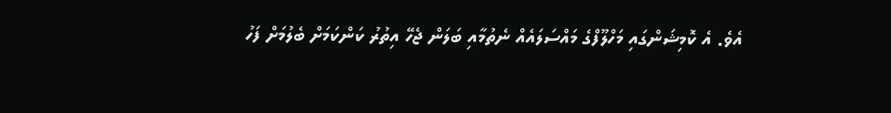އެވެ. އެ ކޮމިޝަންގައި މަހްލޫފްގެ މައްސަލައެއް ނެތުމާއި ބަލަން ޖެހޭ އިތުރު ކަންކަމަށް ބެލުމަށް ފަހު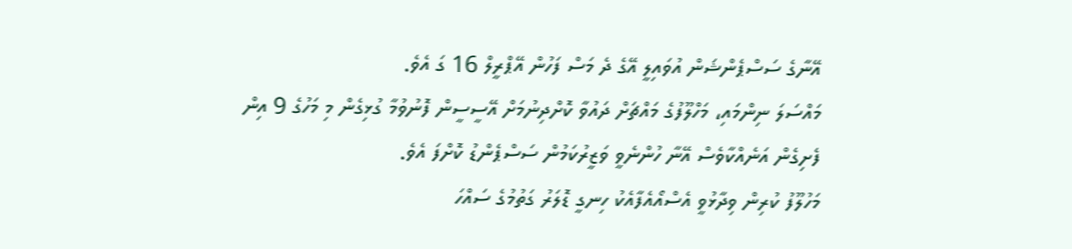އޭނާގެ ސަސްޕެންޝަން އުވައިލީ އޭގެ ދެ މަސް ފަހުން އޭޕްރީލް 16 ގަ އެވެ.
މައްސަލަ ނިންމައި، މަހްލޫފުގެ މައްޗަށް ދައުވާ ކޮށްދިނުމަށް އޭސީސީން ފޮނުވުމާ ގުޅިގެން މި މަހުގެ 9 އިން ފެށިގެން އަނެއްކާވެސް އޭނާ ހުންނެވީ ވަޒީރުކަމުން ސަސްޕެންޑު ކޮށްފަ އެވެ.
މަހުލޫފު ކުރިން ވިދާޅުވީ އެސްއޯއެފާއެކު ހިނގީ ޑޮލަރު ގަތުމުގެ ސައްހަ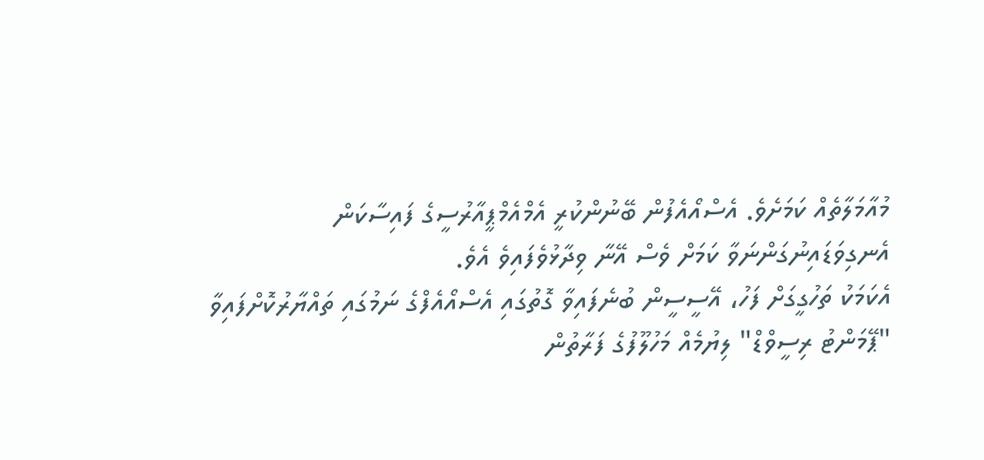މުއާމަލާތެއް ކަމަށެވެ. އެސްއޯއެފުން ބޭނުންކުރީ އެމްއެމްޕީއާރުސީގެ ފައިސާކަން އެނގިވަޑައިނުގަންނަވާ ކަމަށް ވެސް އޭނާ ވިދާޅުވެފައިވެ އެވެ.
އެކަމަކު ތަހުގީގަށް ފަހު، އޭސީސީން ބުނެފައިވާ ގޮތުގައި އެސްއޯއެފްގެ ނަމުގައި ތައްޔާރުކޮށްފައިވާ "ޕޭމަންޓު ރިސީވްޑް" ލިޔުމެއް މަހުލޫފުގެ ފަރާތުން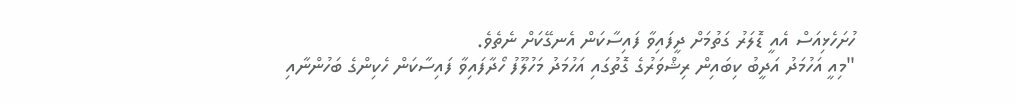ހުށަހެޅިއަސް އެއީ ޑޮލަރު ގަތުމަށް ދީފައިވާ ފައިސާކަން އެނގޭކަށް ނެތެވެ.
"މިއީ އަހުމަދު އަދީބު ކިބައިން ރިޝްވަރުގެ ގޮތުގައި އަހުމަދު މަހުލޫފު ހޯދާފައިވާ ފައިސާކަން ހެކިންގެ ބަހުންނާއި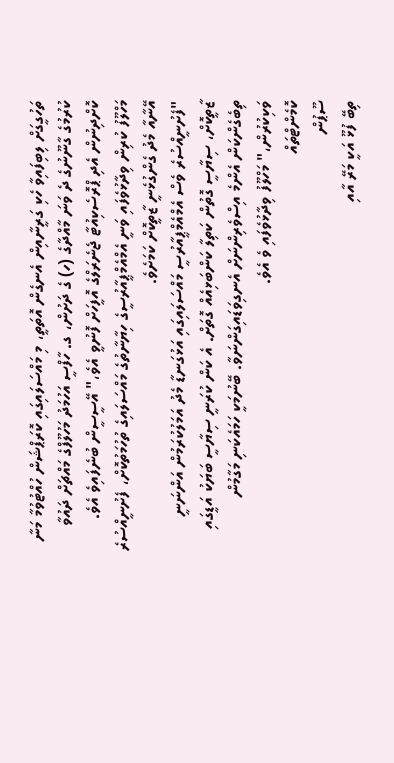ތަހުގީގަށް ލިބިފައިވާ ހެކި ގަރީނާއިން އެނގެން އޮތަތީ، މި މައްސަލައިގައި ކޮރަޕްޝަން ހުއްޓުވުމާ މަނާ ކުރުމުގެ ގާނޫނުގެ ދެ ވަނަ މާއްދާގެ (ހ) ގެ ދަށުން، ގ. ހާފްސީ އަހުމަދު މަހުލޫފްގެ މައްޗަށް ދައުވާ ކޮށްދިނުން އެދި ޕްރޮސެކިއުޓާ ޖެނެރަލްގެ އޮފީހަށް ފޮނުވީ އެވެ،" އޭސީސީން ބުނެފައިވެ އެވެ.
މަހްލޫފު ކުރިން ވިދާޅުވެފައި ވަނީ އެމްއެމްޕީއާރުސީގެ ހިޔާނާތުގެ މައްސަލައިގެ ތުހުމަތުކޮށް، ފެށުނީއްސުރެ އޭނާއާ މެދު ގެންގުޅެނީ ޒާތީކޮށް ކަމަށެވެ.
"ފެށުނީއްސުރެ ވެސް އެމްއެމްޕީއާރުސީ މައްސަލައިގައި އަޅުގަނޑާ މެދު އަމަލުކުރަމުން އަންނަނީ ޒާތީކޮށް، ސިޔާސީ ގޮތުން ކަތިލާ ކަންބަޅިއެއް ގޮތަށް. އެ ކަން ކުރަނީ ސިޔާސީ ބަޔަކު އަޑީގައި ތިބެގެންކަން އެންމެ އިސްވެރިންނަށް އެނގިވަޑައިގަންނަވާ. ބޭނުމަކީ ހަމައެކަނި މަގާމުން ވަކިކުރުން،" މަހްލޫފު ވިދާޅުވެފައި ވެ އެވެ.
ކޮމެންޓްތައް
ސޫޕުން
ތިބޭ ފުޅޫ އަކީ މަރޭ އާއި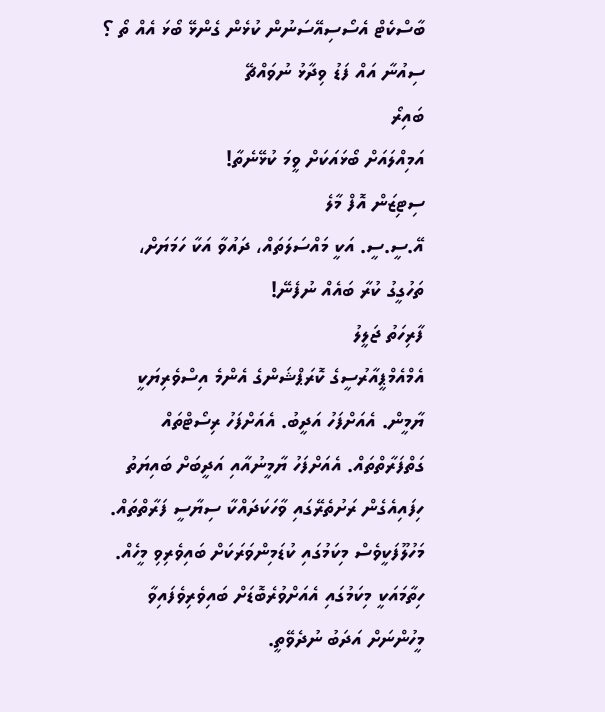ބާސްކެޓް އެސޯސިއޭސަނުން ކުޅެން ގެންޅޭ ބޯޅަ އެއް ތޯ ؟ ސިއުނާ އައް ފަޑު ވިދާޅު ނުވައްޗޭ
ބައިރޯ
އަމިއްލައަށް ބޯޅައަކަށް ވީމަ ކުޅޭނެތާ!
ސިޓިޒަން އޮފް މާލެ
އޭ.ސީ.ސީ. އަކީ މައްސަލަތައް، ދައުވާ އަކާ ހަމަޔަށް، ތަހުގީގު ކުރާ ބައެއް ނުފެނޭ!
ފާރިހަތު ޖަލީލު
އެމްއެމްޕީއާރުސީގެ ކޮރަޕްޝަންގެ އެންމެ އިސްވެރިޔަކީ ޔާމީން. އެއަށްފަހު އަދީބު. އެއަށްފަހު ރިސޯޓްތައް ގަތްފަރާތްތައް. އެއަށްފަހު ޔާމީނުއާއި އަދީބަށް ބައިޔަތު ހިފައިއެގެން ރަށުތެރޭގައި ވާހަކަދައްކާ ސިޔާސީ ފަރާތްތައް. މަހުލޫފަކީވެސް މިކަމުގައި ކުޑަމިންވަރަކަށް ބައިވެރިވި މީހެއް. ހިތާމައަކީ މިކަމުގައި އެއަށްވުރެބޮޑަށް ބައިވެރިވެފައިވާ މީހުންނަށް އަދަބު ނުދެވޭތީ.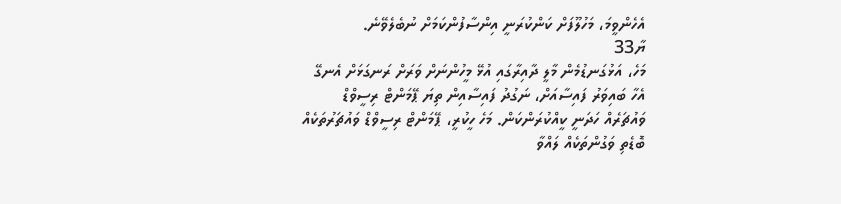އެހެންވީމަ، މަހުލޫފަށް ކަންކުރަނީ އިންސާފުންކަމަށް ނުބެލެވޭނެ.
ޔާ33
މަހެ، އަޅުގަނޑުމެން މާލީ ދާއިރާގައި އުޅޭ މީހުންނަށް ވަރަށް ރަނގަޅަށް އެނގޭ އެހާ ބައިވަރު ފައިސާއަށް، ނަގުދު ފައިސާއިން ތިޔަ ޕޭމަންޓް ރިސީވްޑް ވައުޗަރެއް ހަދަނީ ކީއްކުރަންކަން. މަހެ ހީކުރީ، ޕޭމަންޓް ރިސީވްޑް ވައުޗަރުތަކެއް ބޮޑެތި ވަގުންތަކެއް ލައްވާ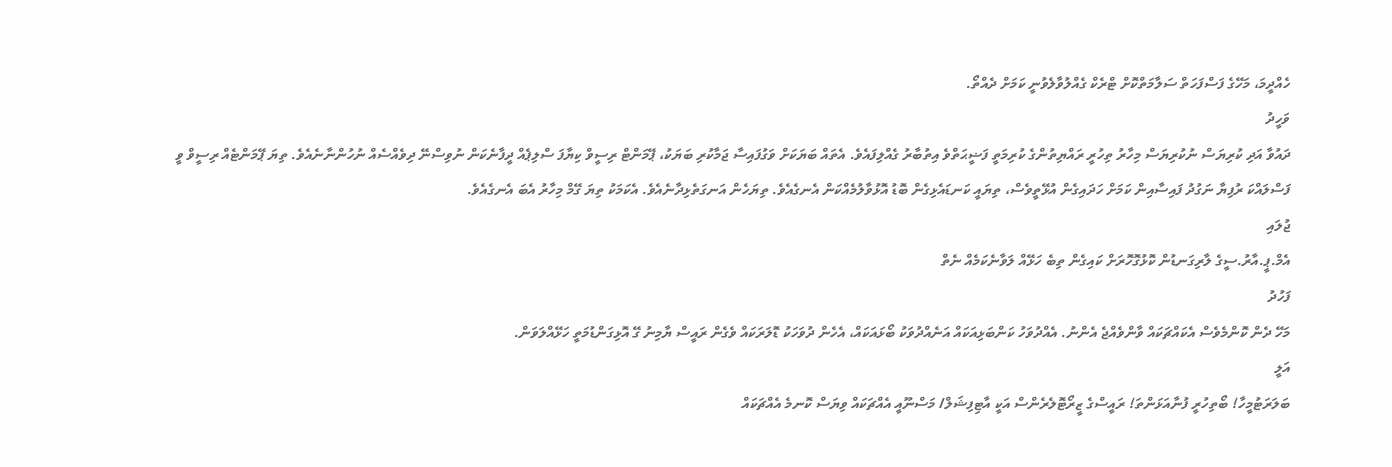ހެއްދީމަ، މަހޭގެ ފަސްފަހަތް ސަލާމަތްކޮށް ޓްރެކް ގެއްލުވާލެވުނީ ކަމަށް ދެއްތޯ.
ވަހީދު
ދައުވާ އަދި ކުރިޔަސް ނުކުރިޔަސް މިހާރު ތިހުރީ ރައްޔިތުންގެ ކުރިމަތީ ފަޟީޙަތްވެ އިތުބާރު ގެއްލިފައެވެ. އެތައް ބަޔަކަށް ވަގުފައިސާ ޖަމާކުރި ބަޔަކު، ޕޭމަންޓް ރިސީވް ކިޔާފަ ސްލިޕެއް ދީފާނެކަން ނުވިސްނޭ ދިވެއްސެއް ނުހުންނާނެއެވެ. ތިޔަ ޕޭމަންޓެއް ރިސީވް ވީ ފަސްލައްކަ ރުފިޔާ ނަގުދު ފައިސާއިން ކަމަށް ހަދައިގެން އުޅޭތީވެސް، ތިޔައީ ކަނޑައެޅިގެން ބޮޑު އޮޅުވާލުމެއްކަން އެނގެއެވެ. ތިޔަހެން އަނގަތެޅިދާނެއެވެ. އެކަމަކު ތިޔަ ގޭމް މިހާރު އެބަ އެނގެއެވެ.
ޖުލައި
އެމް.ޕީ.އާރު.ސީގެ ލާރިގަނޑުން ކޮޅުގޮހޮރަށް ކައިގެން ތިބެ ހަޅޭއް ލަވާނެކަމެއް ނެތް
ފަހުދު
މަހޭ ދެން ކޮންމެވެސް އެކައްޗަކައް ވާންވެއްޖެ އެންނު. އެއްދުވަހު ކަންބަޅިއަކައް އަނެއްދުވަކު ބޯޅައަކައް، އެހެން ދުވަހަކު ޑޮލަރަކައް ވެގެން ރައީސް ޔާމިނު ގޭ އޮޅިގަންޑުމަތީ ހަޅޭއްލަވަން.
އަލީ
ބަލަރަޓުމީހާ! ބޯތިހުރީ ފުނާއަޅަންތަ! ރައީސްގެ ޒީރޯޓޮލެރެންސް އަކީ އާޓިފިޝަލް/ މަސްނޫއީ އެއްޗަކައް ވިޔަސް ކޮނމެ އެއްޗަކައް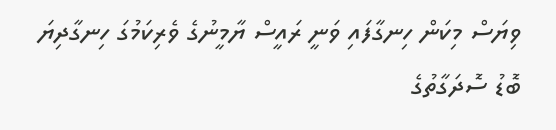ވިޔަސް މިކަން ހިނގާފައި ވަނީ ރައީސް ޔާމީނުގެ ވެރިކަމުގަ ހިނގާދިޔަ ބޮޑު ސޮދަގާތުގެ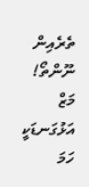ތެރެއިން ނޫންތޯ!
މަޒް
އަޅުގަނޑަކީ ހަމަ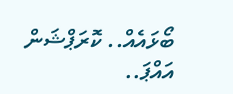ބޯޅައެއް.. ކޮރަޕްޝަން އައްޕަ..